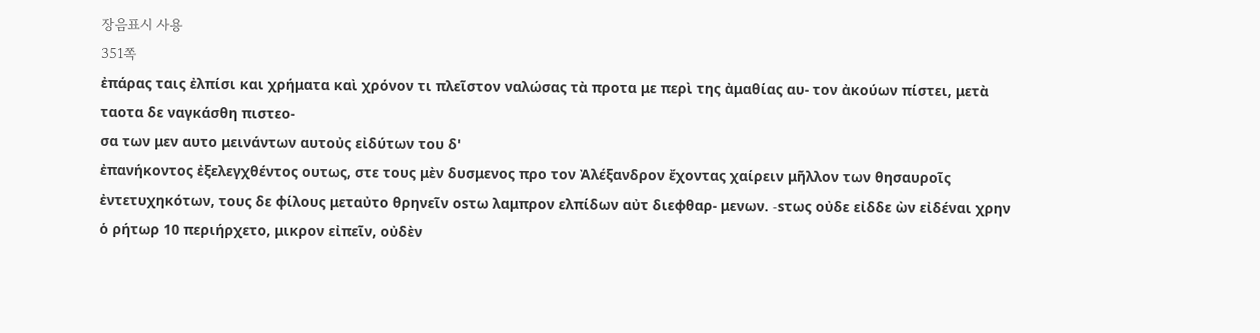장음표시 사용
351쪽
ἐπάρας ταις ἐλπίσι και χρήματα καὶ χρόνον τι πλεῖστον ναλώσας τὰ προτα με περὶ της ἀμαθίας αυ- τον ἀκούων πίστει, μετὰ ταοτα δε ναγκάσθη πιστεο-
σα των μεν αυτο μεινάντων αυτοὐς εἰδύτων του δ'
ἐπανήκοντος ἐξελεγχθέντος ουτως, στε τους μὲν δυσμενος προ τον Ἀλέξανδρον ἔχοντας χαίρειν μῆλλον των θησαυροῖς ἐντετυχηκότων, τους δε φίλους μεταὐτο θρηνεῖν οsτω λαμπρον ελπίδων αὐτ διεφθαρ- μενων. -sτως οὐδε εἰδδε ὼν εἰδέναι χρην ὁ ρήτωρ 10 περιήρχετο, μικρον εἰπεῖν, οὐδὲν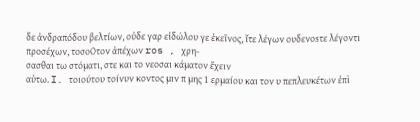δε ἀνδραπόδου βελτίων, οὐδε γαρ εἰδώλου γε ἐκεῖνος, ἴτε λέγων ουδενοsτε λέγοντι προσέχων, τοσοOτον ἀπέχων ros , χρη-
σασθαι τω στόματι, στε και το νεοσαι κάματον ἔχειν
αὐτω. I. τοιούτου τοίνυν κοντος μιν π μης 1 ερμαίου και τον υ πεπλευκέτων ἐπὶ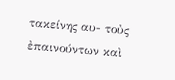τακείνης αυ- τοὐς ἐπαινούντων καὶ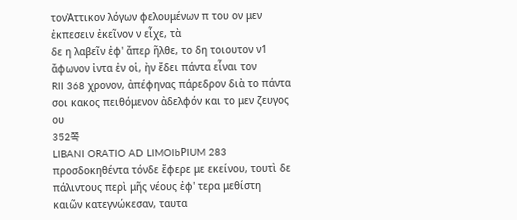τονἈττικον λόγων φελουμένων π του ον μεν ἐκπεσειν ἐκεῖνον ν εἶχε, τὰ
δε η λαβεῖν ἐφ' ἄπερ ῆλθε, το δη τοιουτον ν1 ἄφωνον ἰντα ἐν οἱ, ὴν ἔδει πάντα εἶναι τον
RII 368 χρονον, ἀπέφηνας πάρεδρον διὰ το πάντα σοι κακος πειθόμενον ἀδελφόν και το μεν ζευγος ου
352쪽
LIBANI ORATIO AD LIMOIbΡIUM 283 προσδοκηθέντα τόνδε ἔφερε με εκείνου, τουτὶ δε πάλιντους περὶ μῆς νέους ἐφ' τερα μεθίστη καιῶν κατεγνώκεσαν, ταυτα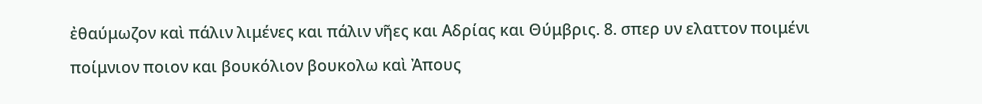ἐθαύμωζον καὶ πάλιν λιμένες και πάλιν νῆες και Αδρίας και Θύμβρις. 8. σπερ υν ελαττον ποιμένι ποίμνιον ποιον και βουκόλιον βουκολω καὶ Ἀπους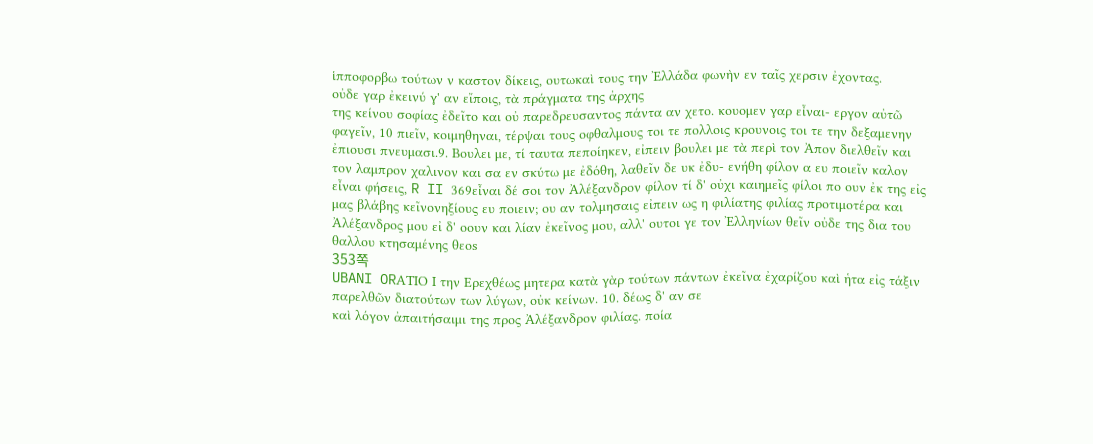ἱπποφορβω τούτων ν καστον δίκεις, ουτωκαὶ τους την Ἐλλάδα φωνὴν εν ταῖς χερσιν ἐχοντας.
οὐδε γαρ ἐκεινύ γ' αν εἴποις, τὰ πράγματα της ἀρχης
της κείνου σοφίας ἐδεῖτο και οὐ παρεδρευσαντος πάντα αν χετο. κουομεν γαρ εἶναι- εργον αὐτῶ φαγεῖν, 10 πιεῖν, κοιμηθηναι, τέρψαι τους οφθαλμους τοι τε πολλοις κρουνοις τοι τε την δεξαμενην ἐπιουσι πνευμασι.9. Βουλει με, τί ταυτα πεποίηκεν, εἰπειν βουλει με τὰ περὶ τον Ἀπον διελθεῖν και τον λαμπρον χαλινον και σα εν σκύτω με ἐδόθη, λαθεῖν δε υκ ἐδυ- ενήθη φίλον α ευ ποιεῖν καλον εἶναι φήσεις, R II 369εἶναι δέ σοι τον Ἀλέξανδρον φίλον τί δ' οὐχι καιημεῖς φίλοι πο ουν ἐκ της εἰς μας βλάβης κεῖνονηξίους ευ ποιειν; ου αν τολμησαις εἰπειν ως η φιλίατης φιλίας προτιμοτέρα και Ἀλέξανδρος μου εἰ δ' οουν και λίαν ἐκεῖνος μου, αλλ' ουτοι γε τον Ἐλληνίων θεῖν οὐδε της δια του θαλλου κτησαμένης θεοs
353쪽
UBANI ORΑΤΙΟ Ι την Ερεχθέως μητερα κατὰ γὰρ τούτων πάντων ἐκεῖνα ἐχαρίζου καὶ ἡτα εἰς τάξιν παρελθῶν διατούτων των λύγων, οὐκ κείνων. 10. δέως δ' αν σε
καὶ λόγον ἀπαιτήσαιμι της προς Ἀλέξανδρον φιλίας. ποία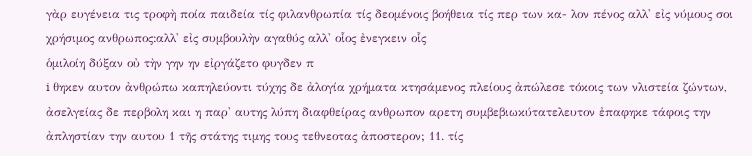γὰρ ευγένεια τις τροφὴ ποία παιδεία τίς φιλανθρωπία τίς δεομένοις βοήθεια τίς περ των κα- λον πένος αλλ' εἰς νύμους σοι χρήσιμος ανθρωπος:αλλ' εἰς συμβουλὴν αγαθύς αλλ' οἷος ἐνεγκειν οἷς
ὁμιλοίη δύξαν οὐ τὴν γην ην εἰργάζετο φυγδεν π
i θηκεν αυτον ἀνθρώπω καπηλεύοντι τύχης δε ἀλογία χρήματα κτησάμενος πλείους ἀπώλεσε τόκοις των νλιστεία ζώντων, ἀσελγείας δε περβολη και η παρ' αυτης λύπη διαφθείρας ανθρωπον αρετη συμβεβιωκύτατελευτον ἐπαφηκε τάφοις την ἀπληστίαν την αυτου 1 τῆς στάτης τιμης τους τεθνεοτας ἀποστερον; 11. τίς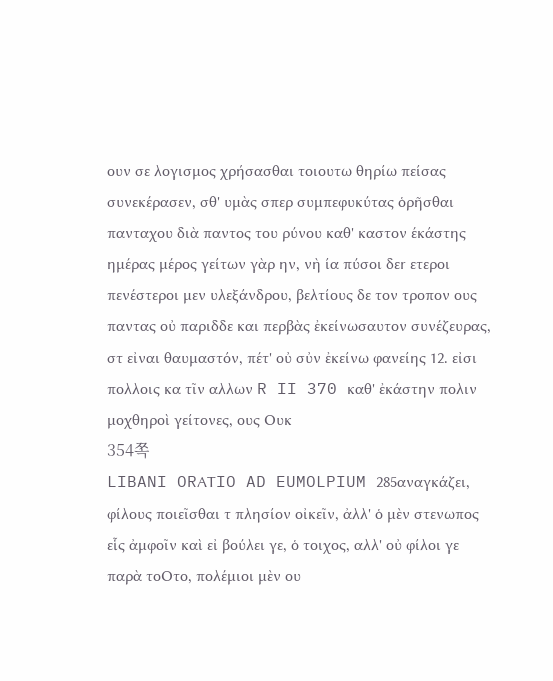ουν σε λογισμος χρήσασθαι τοιουτω θηρίω πείσας συνεκέρασεν, σθ' υμὰς σπερ συμπεφυκύτας ὁρῆσθαι πανταχου διὰ παντος του ρύνου καθ' καστον έκάστης
ημέρας μέρος γείτων γὰρ ην, νὴ ία πύσοι δεr ετεροι πενέστεροι μεν υλεξάνδρου, βελτίους δε τον τροπον ους παντας οὐ παριδδε και περβὰς ἐκείνωσαυτον συνέζευρας, στ εἰναι θαυμαστόν, πέτ' οὐ σὐν ἐκείνω φανείης 12. εἰσι πολλοις κα τῖν αλλων R II 370 καθ' ἐκάστην πολιν μοχθηροὶ γείτονες, ους Ουκ
354쪽
LIBANI ORΑΤIO AD EUMOLPIUM 285αναγκάζει, φίλους ποιεῖσθαι τ πλησίον οἰκεῖν, ἀλλ' ὁ μὲν στενωπος εἷς ἀμφοῖν καὶ εἰ βούλει γε, ὁ τοιχος, αλλ' οὐ φίλοι γε παρὰ τοOτο, πολέμιοι μὲν ου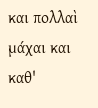και πολλαὶ μάχαι και καθ'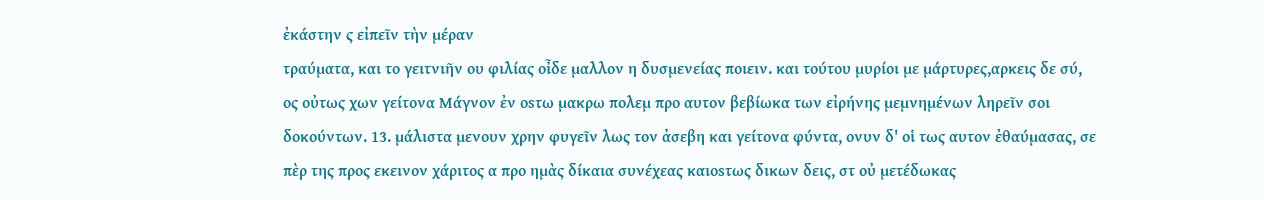ἐκάστην ς εἰπεῖν τὴν μέραν
τραύματα, και το γειτνιῆν ου φιλίας οἶδε μαλλον η δυσμενείας ποιειν. και τούτου μυρίοι με μάρτυρες,αρκεις δε σύ, ος οὐτως χων γείτονα Μάγνον ἐν οsτω μακρω πολεμ προ αυτον βεβίωκα των εἰρήνης μεμνημένων ληρεῖν σοι δοκούντων. 13. μάλιστα μενουν χρην φυγεῖν λως τον ἀσεβη και γείτονα φύντα, ονυν δ' οἱ τως αυτον ἐθαύμασας, σε πὲρ της προς εκεινον χάριτος α προ ημὰς δίκαια συνέχεας καιοsτως δικων δεις, στ οὐ μετέδωκας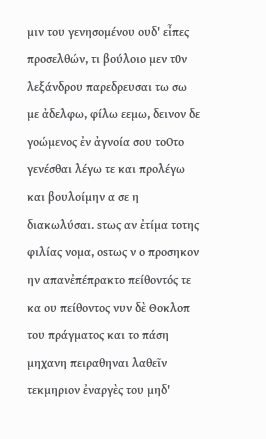μιν του γενησομένου ουδ' εἶπες προσελθών, τι βούλοιο μεν τ0ν λεξάνδρου παρεδρευσαι τω σω με ἀδελφω, φίλω εεμω, δεινον δε γοώμενος ἐν ἀγνοία σου τοOτο γενέσθαι λέγω τε και προλέγω και βουλοίμην α σε η διακωλύσαι. sτως αν ἐτίμα τοτης φιλίας νομα, οsτως ν ο προσηκον ην απανἐπέπρακτο πείθοντός τε κα ου πείθοντος νυν δὲ Θοκλοπ του πράγματος και το πάση μηχανη πειραθηναι λαθεῖν τεκμηριον ἐναργὲς του μηδ'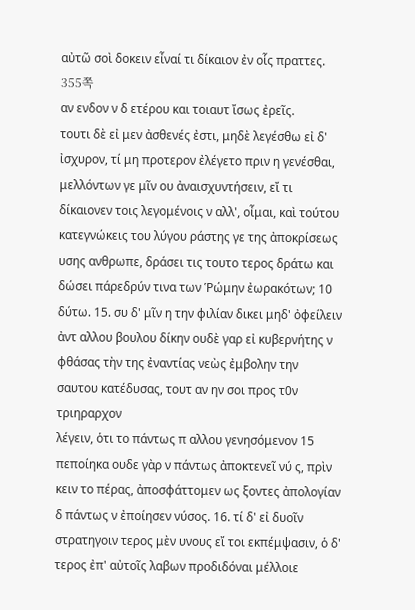αὐτῶ σοὶ δοκειν εἶναί τι δίκαιον ἐν οἷς πραττες.
355쪽
αν ενδον ν δ ετέρου και τοιαυτ ἴσως ἐρεῖς.
τουτι δὲ εἰ μεν ἀσθενές ἐστι, μηδὲ λεγέσθω εἰ δ' ἰσχυρον, τί μη προτερον ἐλέγετο πριν η γενέσθαι,
μελλόντων γε μῖν ου ἀναισχυντήσειν, εἴ τι δίκαιονεν τοις λεγομένοις ν αλλ', οἶμαι, καὶ τούτου κατεγνώκεις του λύγου ράστης γε της ἀποκρίσεως υσης ανθρωπε, δράσει τις τουτο τερος δράτω και δώσει πάρεδρύν τινα των Ῥώμην ἐωρακότων; 10 δύτω. 15. συ δ' μῖν η την φιλίαν δικει μηδ' ὀφείλειν ἀντ αλλου βουλου δίκην ουδὲ γαρ εἰ κυβερνήτης ν φθάσας τὴν της ἐναντίας νεὼς ἐμβολην την
σαυτου κατέδυσας, τουτ αν ην σοι προς τ0ν τριηραρχον
λέγειν, ὁτι το πάντως π αλλου γενησόμενον 15 πεποίηκα ουδε γὰρ ν πάντως ἀποκτενεῖ νύ ς, πρὶν κειν το πέρας, ἀποσφάττομεν ως ξοντες ἀπολογίαν δ πάντως ν ἐποίησεν νύσος. 16. τί δ' εἰ δυοῖν στρατηγοιν τερος μὲν υνους εἴ τοι εκπέμψασιν, ὁ δ' τερος ἐπ' αὐτοῖς λαβων προδιδόναι μέλλοιε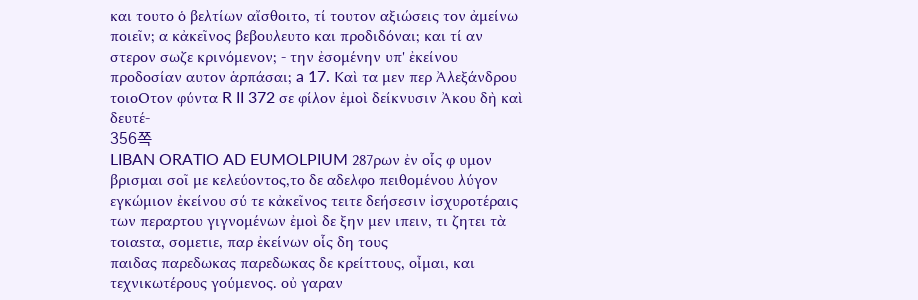και τουτο ὁ βελτίων αἴσθοιτο, τί τουτον αξιώσεις τον ἀμείνω ποιεῖν; α κἀκεῖνος βεβουλευτο και προδιδόναι; και τί αν στερον σωζε κρινόμενον; - την ἐσομένην υπ' ἐκείνου προδοσίαν αυτον ἁρπάσαι; a 17. Καὶ τα μεν περ Ἀλεξάνδρου τοιοOτον φύντα R II 372 σε φίλον ἐμοὶ δείκνυσιν Ἀκου δὴ καὶ δευτέ-
356쪽
LIBAN ORATIO AD EUMOLPIUM 287ρων ἐν οἷς φ υμον βρισμαι σοῖ με κελεύοντος,το δε αδελφο πειθομένου λύγον εγκώμιον ἐκείνου σύ τε κἀκεῖνος τειτε δεήσεσιν ἰσχυροτέραις των περαρτου γιγνομένων ἐμοὶ δε ξην μεν ιπειν, τι ζητει τὰ τοιαsτα, σομετιε, παρ ἐκείνων οἷς δη τους
παιδας παρεδωκας παρεδωκας δε κρείττους, οἶμαι, και τεχνικωτέρους γούμενος. οὐ γαραν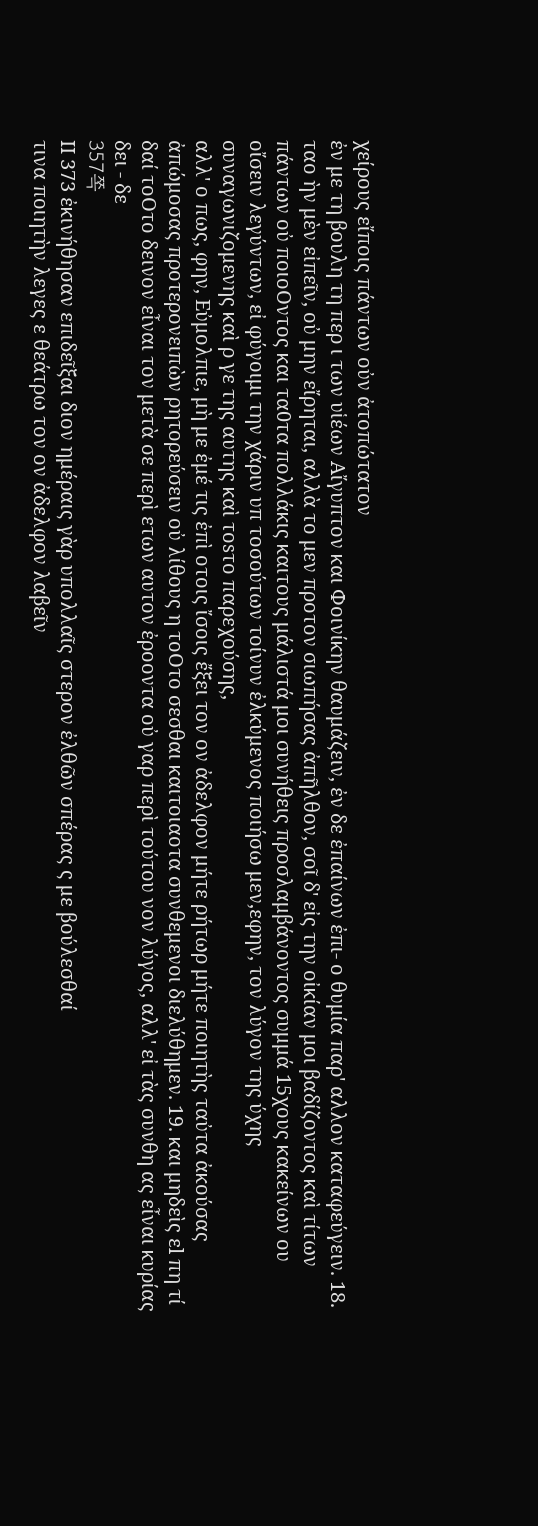χείρους εἴποις πάντων οὐν ἀτοπώτατον
ἐν με τη βουλη τη περ ι των υἱέων Αἴγυπτον και Φοινίκην θαυμάζειν, ἐν δε ἐπαίνων ἐπι- ο θυμία παρ' αλλον καταφεύγειν. 18. ταο ὴν μὲν εἰπεῖν, οὐ μην εἴρηται, αλλὰ το μεν προτον σιωπήσας ἀπῆλθον, σοῖ δ' εἰς την οἰκίαν μοι βαδίζοντος καὶ τίτων πάντων οὐ ποιοOντος και τα0τα πολλάκις καιτους μάλιστά μοι συνήθεις προσλαμβάνοντος συμμά 15χους κακείνων ου οἴσειν λεγύντων, εἰ φύγοιμι την χάριν υπ τοσούτων τοίνυν ἐλκύμενος ποιήσω μεν,εφην, τον λύγον της ύχης συναγωνιζομενης καὶ ρ γε της αυτης καὶ τοsτο παρεχούσης,
αλλ' ο πως, φην, Εὐμολπιε, μὴ με ἐμέ τις ἐπὶ οτοις ἴσοις ἔξει τον ον ἀδελφον μήτε ρήτωρ μήτε ποιητὴς ταὐτα ἀκούσας ἀπώμοσας προτερονειπὼν ρητορεύσειν οὐ λίθους η τοOτο σεσθαι καιτοιαοτα συνθεμενοι διελύθημεν. 19. και μηδεὶς εl πη τί δαί τοOτο δεινον εἶναι τον μετὰ σε περὶ ετων αυτον ἐροοντα οὐ γαρ περὶ τούτου νον λύγος, αλλ' εἰ τὰς συνθη ας εἶναι κυρίας δει - δε
357쪽
II 373 ἐκινήθησαν επιδεῖξαι διον ημέραις γὰρ υπολλαῖς στερον ἐλθῶν σπέρας ς με βούλεσθαί
τινα ποιητὴν λεγες ε θεάτρω τον ον ἀδελφον λαβεῖν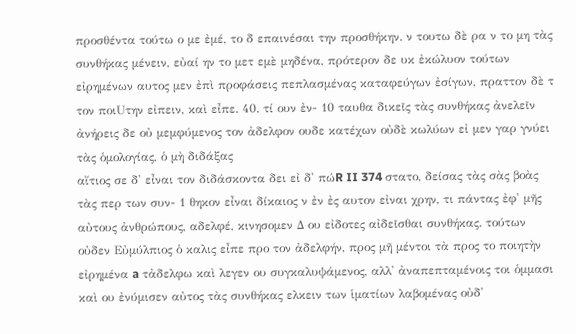προσθέντα τούτω ο με ἐμέ, το δ επαινέσαι την προσθήκην. ν τουτω δὲ ρα ν το μη τὰς συνθήκας μένειν, εὐαί ην το μετ εμὲ μηδένα, πρότερον δε υκ ἐκώλυον τούτων εἰρημένων αυτος μεν ἐπὶ προφάσεις πεπλασμένας καταφεύγων ἐσίγων, πραττον δὲ τ τον ποιUτην εἰπειν, καὶ εἶπε. 40. τί ουν ἐν- 10 ταυθα δικεῖς τὰς συνθήκας ἀνελεῖν ἀνήρεις δε οὐ μεμφύμενος τον ἀδελφον ουδε κατέχων οὐδὲ κωλύων εἰ μεν γαρ γνύει τὰς ὁμολογίας, ὁ μὴ διδάξας
αἴτιος σε δ' εἶναι τον διδάσκοντα δει εἰ δ' πώR II 374 στατο, δείσας τὰς σὰς βοὰς τὰς περ των συν- 1 θηκον εἶναι δίκαιος ν ἐν ἐς αυτον εἰναι χρην, τι πάντας ἐφ' μῆς αὐτους ἀνθρώπους, αδελφέ, κινησομεν Δ ου εἰδοτες αἰδεῖσθαι συνθήκας. τούτων οὐδεν Εὐμύλπιος ὁ καλις εἶπε προ τον ἀδελφήν, προς μῆ μέντοι τὰ προς το ποιητὴν εἰρημένα a τἀδελφω καὶ λεγεν ου συγκαλυψάμενος, αλλ' ἀναπεπταμένοις τοι ὁμμασι καὶ ου ἐνύμισεν αὐτος τὰς συνθήκας ελκειν των ἱματίων λαβομένας οὐδ'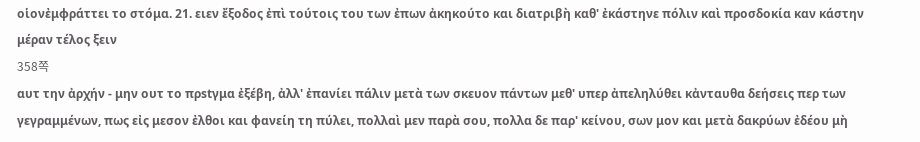οἱονἐμφράττει το στόμα. 21. ειεν ἔξοδος ἐπὶ τούτοις του των ἐπων ἀκηκούτο και διατριβὴ καθ' ἐκάστηνε πόλιν καὶ προσδοκία καν κάστην μέραν τέλος ξειν
358쪽
αυτ την ἀρχήν - μην ουτ το πρstγμα ἐξέβη, ἀλλ' ἐπανίει πάλιν μετὰ των σκευον πάντων μεθ' υπερ ἀπεληλύθει κἀνταυθα δεήσεις περ των γεγραμμένων, πως εἰς μεσον ἐλθοι και φανείη τη πύλει, πολλαὶ μεν παρὰ σου, πολλα δε παρ' κείνου, σων μον και μετὰ δακρύων ἐδέου μὴ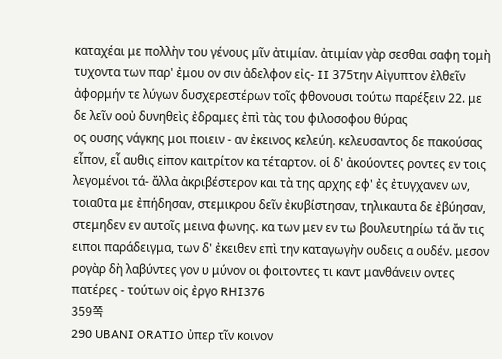καταχέαι με πολλὴν του γένους μῖν ἀτιμίαν. ἀτιμίαν γὰρ σεσθαι σαφη τομὴ τυχοντα των παρ' ἐμου ον σιν ἀδελφον εἰς- II 375την Αἰγυπτον ἐλθεῖν ἀφορμήν τε λύγων δυσχερεστέρων τοῖς φθονουσι τούτω παρέξειν 22. με δε λεῖν οοὐ δυνηθεὶς ἐδραμες ἐπὶ τὰς του φιλοσοφου θύρας
ος ουσης νάγκης μοι ποιειν - αν ἐκεινος κελεύη. κελευσαντος δε πακούσας εἶπον, εἶ αυθις εiπον καιτρίτον κα τέταρτον. οἱ δ' ἀκούοντες ροντες εν τοις λεγομένοι τά- ἄλλα ἀκριβέστερον και τὰ της αρχης εφ' ἐς ἐτυγχανεν ων, τοια0τα με ἐπήδησαν, στεμικρου δεῖν ἐκυβίστησαν, τηλικαυτα δε ἐβύησαν, στεμηδεν εν αυτοῖς μεινα φωνης. κα των μεν εν τω βουλευτηρίω τά ἄν τις ειποι παράδειγμα, των δ' ἐκειθεν επὶ την καταγωγὴν ουδεις α ουδέν. μεσον ρογὰρ δὴ λαβύντες γον υ μύνον οι φοιτοντες τι καντ μανθάνειν οντες πατέρες - τούτων οiς ἐργο RHI376
359쪽
290 UBANI ORATIO ὐπερ τῖν κοινον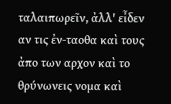ταλαιπωρεῖν, ἀλλ' εἶδεν αν τις ἐν-ταοθα καὶ τους ἀπο των αρχον καὶ το θρύνωνεις νομα καὶ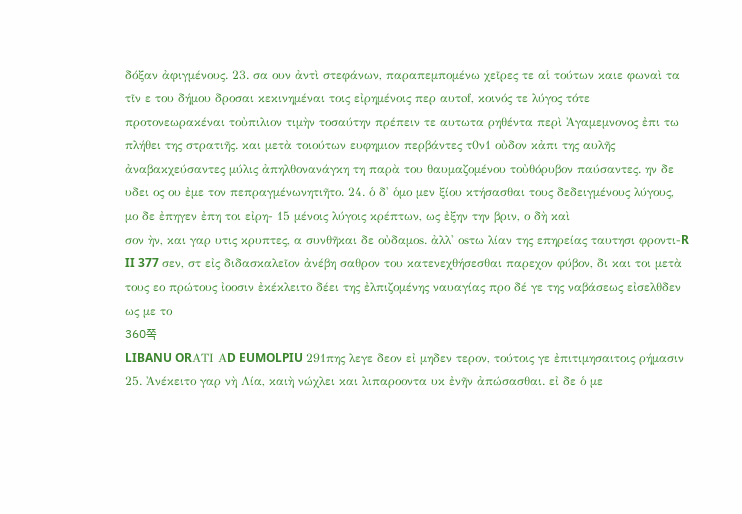δόξαν ἀφιγμένους. 23. σα ουν ἀντὶ στεφάνων, παραπεμπομένω χεῖρες τε αἱ τούτων καιε φωναὶ τα τῖν ε του δήμου δροσαι κεκινημέναι τοις εἰρημένοις περ αυτof, κοινός τε λύγος τότε προτονεωρακέναι τοὐπιλιον τιμὴν τοσαύτην πρέπειν τε αυτωτα ρηθέντα περὶ Ἀγαμεμνονος ἐπι τω πλήθει της στρατιῆς. και μετὰ τοιούτων ευφημιον περβάντες τ0ν1 οὐδον κἀπι της αυλῆς ἀναβακχεύσαντες μύλις ἀπηλθονανάγκη τη παρὰ του θαυμαζομένου τοὐθόρυβον παύσαντες. ην δε υδει ος ου ἐμε τον πεπραγμένωνητιῆτο. 24. ὁ δ' ὁμο μεν ξίου κτήσασθαι τους δεδειγμένους λύγους, μο δε ἐπηγεν ἐπη τοι εἰρη- 15 μένοις λύγοις κρέπτων, ως ἐξην την βριν, ο δὴ καὶ
σον ὴν, και γαρ υτις κρυπτες, α συνθῆκαι δε οὐδαμοs. ἀλλ' οsτω λίαν της επηρείας ταυτησι φροντι-R II 377 σεν, στ εἰς διδασκαλεῖον ἀνέβη σαθρον του κατενεχθήσεσθαι παρεχον φύβον, δι και τοι μετὰ τους εο πρώτους ἰοοσιν ἐκέκλειτο δέει της ἐλπιζομένης ναυαγίας προ δέ γε της ναβάσεως εἰσελθδεν ως με το
360쪽
LIBANU ORΑΤΙ ΑD EUMOLPIU 291πης λεγε δεον εἰ μηδεν τερον, τούτοις γε ἐπιτιμησαιτοις ρήμασιν 25. Ἀνέκειτο γαρ νὴ Λία, καιὴ νώχλει και λιπαροοντα υκ ἐνῆν ἀπώσασθαι. εἰ δε ὁ με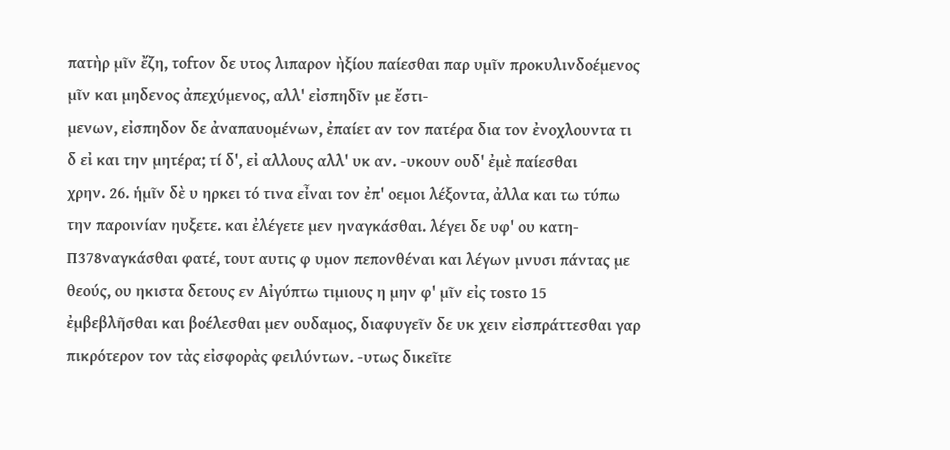πατὴρ μῖν ἔζη, τοfτον δε υτος λιπαρον ὴξίου παίεσθαι παρ υμῖν προκυλινδοέμενος μῖν και μηδενος ἀπεχύμενος, αλλ' εἰσπηδῖν με ἔστι-
μενων, εἰσπηδον δε ἀναπαυομένων, ἐπαίετ αν τον πατέρα δια τον ἐνοχλουντα τι δ εἰ και την μητέρα; τί δ', εἰ αλλους αλλ' υκ αν. -υκουν ουδ' ἐμὲ παίεσθαι
χρην. 26. ἡμῖν δὲ υ ηρκει τό τινα εἶναι τον ἐπ' οεμοι λέξοντα, ἀλλα και τω τύπω την παροινίαν ηυξετε. και ἐλέγετε μεν ηναγκάσθαι. λέγει δε υφ' ου κατη- Π378ναγκάσθαι φατέ, τουτ αυτις φ υμον πεπονθέναι και λέγων μνυσι πάντας με θεούς, ου ηκιστα δετους εν Αἰγύπτω τιμιους η μην φ' μῖν εἰς τοsτο 15 ἐμβεβλῆσθαι και βοέλεσθαι μεν ουδαμος, διαφυγεῖν δε υκ χειν εἰσπράττεσθαι γαρ πικρότερον τον τὰς εἰσφορὰς φειλύντων. -υτως δικεῖτε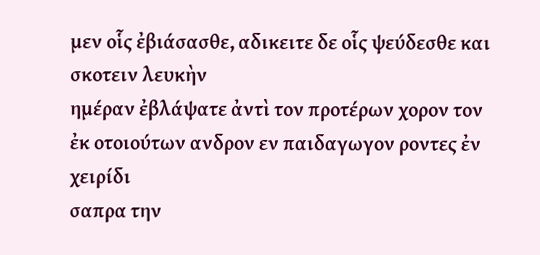μεν οἷς ἐβιάσασθε, αδικειτε δε οἷς ψεύδεσθε και σκοτειν λευκὴν
ημέραν ἐβλάψατε ἀντὶ τον προτέρων χορον τον ἐκ οτοιούτων ανδρον εν παιδαγωγον ροντες ἐν χειρίδι
σαπρα την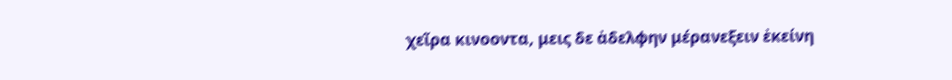χεῖρα κινοοντα, μεις δε ἀδελφην μέρανεξειν ἐκείνη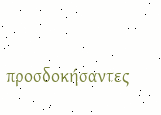προσδοκήσαντες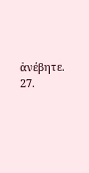ἀνέβητε. 27.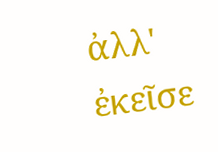ἀλλ' ἐκεῖσε